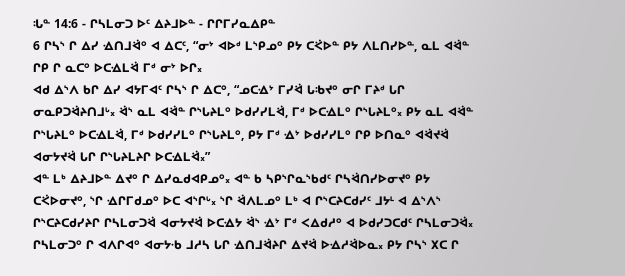ᒠᓐ 14:6 - ᒋᓴᒪᓂᑐ ᐅᑦ ᐃᔨᒧᐅᓐ - ᒋᒋᒥᓯᓇᐃᑭᓐ
6 ᒋᓴᔅ ᒋ ᐃᓯ ᐎᑎᒧᐛᐤ ᐊ ᐃᑕᑦ, “ᓂᔾ ᐊᐅᒄ ᒪᔅᑭᓄᐤ ᑭᔭ ᑕᑈᐅᓐ ᑭᔭ ᐱᒪᑎᓯᐅᓐ, ᓇᒪ ᐊᐛᓐ ᒋᑭ ᒋ ᓇᑕᐤ ᐅᑕᐎᒪᐛ ᒥᒄ ᓂᔾ ᐅᒋ᙮
ᐊᑯ ᐃᔅᐱ ᑲᒋ ᐃᓯ ᐊᔭᒥᐊᑦ ᒋᓴᔅ ᒋ ᐃᑕᐤ, “ᓄᑕᐎᔾ ᒥᓯᐛ ᒐᒂᔪᐤ ᓂᒋ ᒥᔨᒄ ᒐᒋ ᓂᓇᑭᑐᐛᔨᑎᒧᒡ᙮ ᐛᔅ ᓇᒪ ᐊᐛᓐ ᒋᔅᒐᔨᒪᐤ ᐅᑯᓯᓯᒪᐛ, ᒥᒄ ᐅᑕᐎᒪᐤ ᒋᔅᒐᔨᒪᐤ᙮ ᑭᔭ ᓇᒪ ᐊᐛᓐ ᒋᔅᒐᔨᒪᐤ ᐅᑕᐎᒪᐛ, ᒥᒄ ᐅᑯᓯᓯᒪᐤ ᒋᔅᒐᔨᒪᐤ, ᑭᔭ ᒥᒄ ᐎᔾ ᐅᑯᓯᓯᒪᐤ ᒋᑭ ᐅᑎᓇᐤ ᐊᐛᔪᐛ ᐊᓂᔭᔪᐛ ᒐᒋ ᒋᔅᒐᔨᒪᔨᒋ ᐅᑕᐎᒪᐛ᙮”
ᐊᓐ ᒪᒃ ᐃᔨᒧᐅᓐ ᐃᔪᐤ ᒋ ᐃᓯᓇᑯᐊᑭᓄᐤ᙮ ᐊᓐ ᑲ ᓴᑭᔅᒋᓇᔅᑲᑯᑦ ᒋᓴᐛᑎᓯᐅᓂᔪᐤ ᑭᔭ ᑕᑈᐅᓂᔪᐤ, ᔅᒋ ᐎᒋᒥᑯᓄᐤ ᐅᑕ ᐊᔅᒋᒡ᙮ ᔅᒋ ᐛᐱᒪᓄᐤ ᒪᒃ ᐊ ᒋᔅᑕᔨᑕᑯᓯᑦ ᒧᔭᒻ ᐊ ᐃᔅᐱᔅ ᒋᔅᑕᔨᑕᑯᓯᔨᒋ ᒋᓴᒪᓂᑐᐛ ᐊᓂᔭᔪᐛ ᐅᑕᐎᔭ ᐛᔅ ᐎᔾ ᒥᒄ ᐸᐃᑯᓱᐤ ᐊ ᐅᑯᓯᑐᑕᑯᑦ ᒋᓴᒪᓂᑐᐛ᙮
ᒋᓴᒪᓂᑐᐤ ᒋ ᐊᐱᒋᐊᐤ ᐊᓂᔭᐧᑲ ᒧᓱᓴ ᒐᒋ ᐎᑎᒧᐛᔨᒋ ᐃᔪᐛ ᐅᐎᓱᐛᐅᓇ᙮ ᑭᔭ ᒋᓴᔅ ᙭ᑕ ᒋ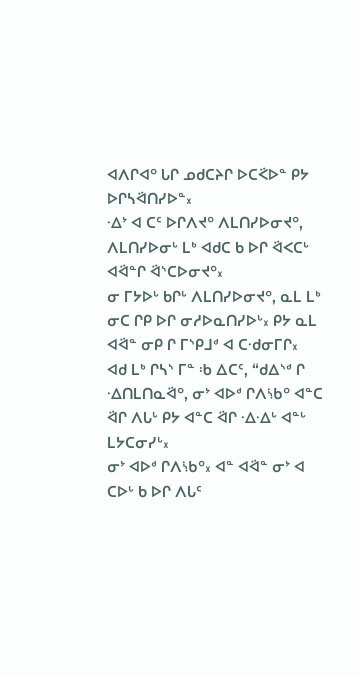ᐊᐱᒋᐊᐤ ᒐᒋ ᓄᑯᑕᔨᒋ ᐅᑕᑈᐅᓐ ᑭᔭ ᐅᒋᓴᐛᑎᓯᐅᓐ᙮
ᐎᔾ ᐊ ᑕᑦ ᐅᒋᐱᔪᐤ ᐱᒪᑎᓯᐅᓂᔪᐤ, ᐱᒪᑎᓯᐅᓂᒡ ᒪᒃ ᐊᑯᑕ ᑲ ᐅᒋ ᐛᐸᑕᒡ ᐊᐛᓐᒋ ᐛᔅᑕᐅᓂᔪᐤ᙮
ᓂ ᒥᔭᐅᒡ ᑲᒋᒡ ᐱᒪᑎᓯᐅᓂᔪᐤ, ᓇᒪ ᒪᒃ ᓂᑕ ᒋᑭ ᐅᒋ ᓂᓱᐅᓇᑎᓯᐅᒡ᙮ ᑭᔭ ᓇᒪ ᐊᐛᓐ ᓂᑭ ᒋ ᒥᔅᑭᒧᒄ ᐊ ᑕᐧᑯᓂᒥᒋ᙮
ᐊᑯ ᒪᒃ ᒋᓴᔅ ᒥᓐ ᒂ ᐃᑕᑦ, “ᑯᐃᔅᒄ ᒋ ᐎᑎᒪᑎᓇᐛᐤ, ᓂᔾ ᐊᐅᒄ ᒋᐱᔎᐤ ᐊᓐᑕ ᐛᒋ ᐱᒐᒡ ᑭᔭ ᐊᓐᑕ ᐛᒋ ᐎᐎᒡ ᐊᓐᒡ ᒪᔭᑕᓂᓯᒡ᙮
ᓂᔾ ᐊᐅᒄ ᒋᐱᔎᐤ᙮ ᐊᓐ ᐊᐛᓐ ᓂᔾ ᐊ ᑕᐅᒡ ᑲ ᐅᒋ ᐱᒐᑦ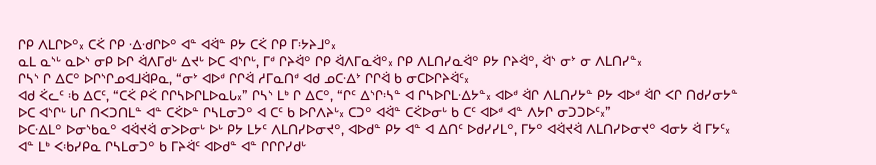ᒋᑭ ᐱᒪᒋᐅᐤ᙮ ᑕᑈ ᒋᑭ ᐎᐧᑯᒋᐅᐤ ᐊᓐ ᐊᐛᓐ ᑭᔭ ᑕᑈ ᒋᑭ ᒥᔽᔨᒧᐤ᙮
ᓇᒪ ᓇᔅᒡ ᓇᐅᔅ ᓂᑭ ᐅᒋ ᐛᐱᒥᑯᒡ ᐃᔪᒡ ᐅᑕ ᐊᔅᒋᒡ, ᒥᒄ ᒋᔨᐛᐤ ᒋᑭ ᐛᐱᒥᓇᐛᐤ᙮ ᒋᑭ ᐱᒪᑎᓯᓇᐛᐤ ᑭᔭ ᒋᔨᐛᐤ, ᐛᔅ ᓂᔾ ᓂ ᐱᒪᑎᓯᓐ᙮
ᒋᓴᔅ ᒋ ᐃᑕᐤ ᐅᒋᔅᒋᓄᐊᒧᐛᑭᓇ, “ᓂᔾ ᐊᐅᒄ ᒋᒋᐛ ᓱᒥᓇᑎᒄ ᐊᑯ ᓄᑕᐎᔾ ᒋᒋᐛ ᑲ ᓂᑕᐅᒋᔨᐛᑦ᙮
ᐊᑯ ᑈᓚᑦ ᒂ ᐃᑕᑦ, “ᑕᑈ ᑭᑈ ᒋᒋᓴᐅᒋᒪᐅᓇᒐ᙮” ᒋᓴᔅ ᒪᒃ ᒋ ᐃᑕᐤ, “ᒋᑦ ᐃᔅᒋᔄᓐ ᐊ ᒋᓴᐅᒋᒪᐎᔭᓐ᙮ ᐊᐅᒄ ᐛᒋ ᐱᒪᑎᓯᔭᓐ ᑭᔭ ᐊᐅᒄ ᐛᒋ ᐸᒋ ᑎᑯᓯᓂᔭᓐ ᐅᑕ ᐊᔅᒋᒡ ᒐᒋ ᑎᐸᑐᑎᒪᓐ ᐊᓐ ᑕᑈᐅᓐ ᒋᓴᒪᓂᑐᐤ ᐊ ᑕᑦ ᑲ ᐅᒋᐱᔨᒡ᙮ ᑕᑐᐤ ᐊᐛᓐ ᑕᑈᐅᓂᒡ ᑲ ᑕᑦ ᐊᐅᒄ ᐊᓐ ᐱᔭᒋ ᓂᑐᑐᐅᑦ᙮”
ᐅᑕᐎᒪᐤ ᐅᓂᔅᑲᓇᐤ ᐊᐛᔪᐛ ᓂᐳᐅᓂᒡ ᐅᒡ ᑭᔭ ᒪᔭᑦ ᐱᒪᑎᓯᐅᓂᔪᐤ, ᐊᐅᑯᓐ ᑭᔭ ᐊᓐ ᐊ ᐃᑎᑦ ᐅᑯᓯᓯᒪᐤ, ᒥᔭᐤ ᐊᐛᔪᐛ ᐱᒪᑎᓯᐅᓂᔪᐤ ᐊᓂᔭ ᐛ ᒥᔭᑦ᙮
ᐊᓐ ᒪᒃ ᐸᒂᓯᑭᓇ ᒋᓴᒪᓂᑐᐤ ᑲ ᒥᔨᐛᑦ ᐊᐅᑯᓐ ᐊᓐ ᒋᒋᒋᓯᑯᒡ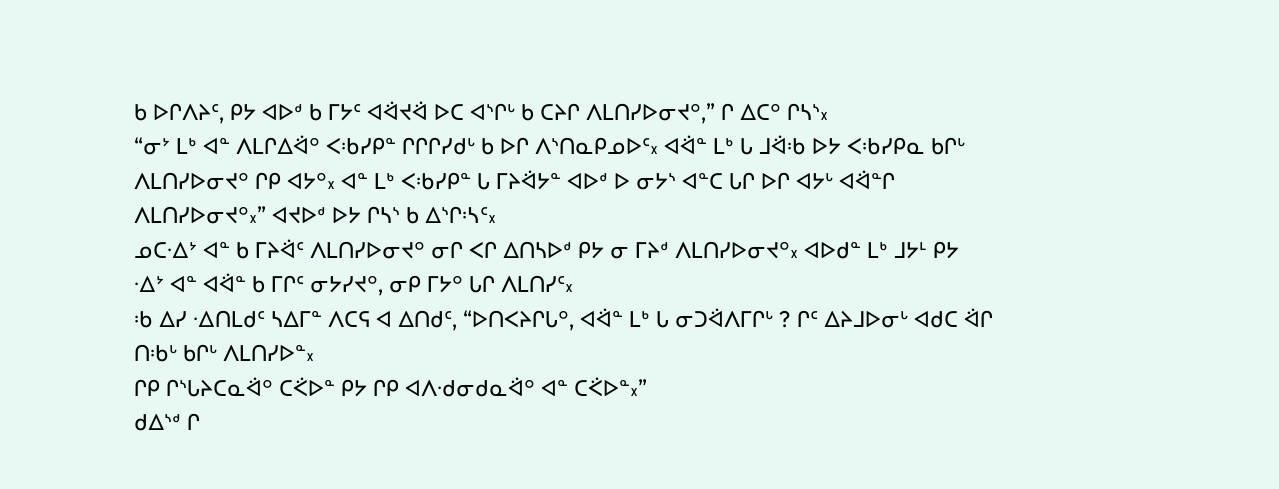ᑲ ᐅᒋᐱᔨᑦ, ᑭᔭ ᐊᐅᒄ ᑲ ᒥᔭᑦ ᐊᐛᔪᐛ ᐅᑕ ᐊᔅᒋᒡ ᑲ ᑕᔨᒋ ᐱᒪᑎᓯᐅᓂᔪᐤ,” ᒋ ᐃᑕᐤ ᒋᓴᔅ᙮
“ᓂᔾ ᒪᒃ ᐊᓐ ᐱᒪᒋᐃᐛᐤ ᐸᒂᓯᑭᓐ ᒋᒋᒋᓯᑯᒡ ᑲ ᐅᒋ ᐱᔅᑎᓇᑭᓄᐅᑦ᙮ ᐊᐛᓐ ᒪᒃ ᒐ ᒧᐛᒂ ᐅᔭ ᐸᒂᓯᑭᓇ ᑲᒋᒡ ᐱᒪᑎᓯᐅᓂᔪᐤ ᒋᑭ ᐊᔭᐤ᙮ ᐊᓐ ᒪᒃ ᐸᒂᓯᑭᓐ ᒐ ᒥᔨᐛᔭᓐ ᐊᐅᒄ ᐅ ᓂᔭᔅ ᐊᓐᑕ ᒐᒋ ᐅᒋ ᐊᔭᒡ ᐊᐛᓐᒋ ᐱᒪᑎᓯᐅᓂᔪᐤ᙮” ᐊᔪᐅᒄ ᐅᔭ ᒋᓴᔅ ᑲ ᐃᔅᒋᔄᑦ᙮
ᓄᑕᐎᔾ ᐊᓐ ᑲ ᒥᔨᐛᑦ ᐱᒪᑎᓯᐅᓂᔪᐤ ᓂᒋ ᐸᒋ ᐃᑎᓴᐅᒄ ᑭᔭ ᓂ ᒥᔨᒄ ᐱᒪᑎᓯᐅᓂᔪᐤ᙮ ᐊᐅᑯᓐ ᒪᒃ ᒧᔭᒻ ᑭᔭ ᐎᔾ ᐊᓐ ᐊᐛᓐ ᑲ ᒥᒋᑦ ᓂᔭᓯᔪᐤ, ᓂᑭ ᒥᔭᐤ ᒐᒋ ᐱᒪᑎᓯᑦ᙮
ᒂ ᐃᓯ ᐎᑎᒪᑯᑦ ᓴᐃᒥᓐ ᐱᑕᕋ ᐊ ᐃᑎᑯᑦ, “ᐅᑎᐸᔨᒋᒐᐤ, ᐊᐛᓐ ᒪᒃ ᒐ ᓂᑐᐛᐱᒥᒋᒡ ? ᒋᑦ ᐃᔨᒧᐅᓂᒡ ᐊᑯᑕ ᐛᒋ ᑎᒂᒡ ᑲᒋᒡ ᐱᒪᑎᓯᐅᓐ᙮
ᒋᑭ ᒋᔅᒐᔨᑕᓇᐛᐤ ᑕᑈᐅᓐ ᑭᔭ ᒋᑭ ᐊᐱᐧᑯᓂᑯᓇᐛᐤ ᐊᓐ ᑕᑈᐅᓐ᙮”
ᑯᐃᔅᒄ ᒋ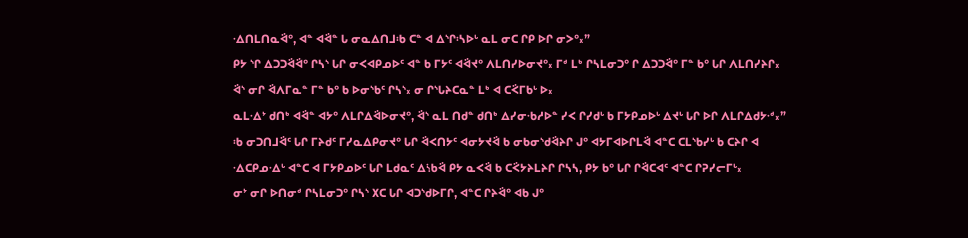ᐎᑎᒪᑎᓇᐛᐤ, ᐊᓐ ᐊᐛᓐ ᒐ ᓂᓇᐃᑎᒧᒂ ᑕᓐ ᐊ ᐃᔅᒋᔄᐅᒡ ᓇᒪ ᓂᑕ ᒋᑭ ᐅᒋ ᓂᐳᐤ᙮”
ᑭᔭ ᔅᒋ ᐃᑐᑐᐛᐛᐤ ᒋᓴᔅ ᒐᒋ ᓂᐸᐊᑭᓄᐅᑦ ᐊᓐ ᑲ ᒥᔭᑦ ᐊᐛᔪᐤ ᐱᒪᑎᓯᐅᓂᔪᐤ᙮ ᒥᒄ ᒪᒃ ᒋᓴᒪᓂᑐᐤ ᒋ ᐃᑐᑐᐛᐤ ᒥᓐ ᑲᐤ ᒐᒋ ᐱᒪᑎᓯᔨᒋ᙮ ᐛᔅ ᓂᒋ ᐛᐱᒥᓇᓐ ᒥᓐ ᑲᐤ ᑲ ᐅᓂᔅᑲᑦ ᒋᓴᔅ᙮ ᓂ ᒋᔅᒐᔨᑕᓇᓐ ᒪᒃ ᐊ ᑕᑈᒥᑲᒡ ᐅ᙮
ᓇᒪᐎᔾ ᑯᑎᒃ ᐊᐛᓐ ᐊᔭᐤ ᐱᒪᒋᐃᐛᐅᓂᔪᐤ, ᐛᔅ ᓇᒪ ᑎᑯᓐ ᑯᑎᒃ ᐃᓯᓂᐧᑲᓱᐅᓐ ᓯᐸ ᒋᓯᑯᒡ ᑲ ᒥᔭᑭᓄᐅᒡ ᐃᔪᒡ ᒐᒋ ᐅᒋ ᐱᒪᒋᐃᑯᔭᐧᒄ᙮”
ᒂ ᓂᑐᑎᒧᐛᑦ ᒐᒋ ᒥᔨᑯᑦ ᒥᓯᓇᐃᑭᓂᔪᐤ ᒐᒋ ᐛᐸᑎᔭᑦ ᐊᓂᔭᔪᐛ ᑲ ᓂᑲᓂᔅᑯᐛᔨᒋ ᒍᐤ ᐊᔭᒥᐊᐅᒋᒪᐛ ᐊᓐᑕ ᑕᒪᔅᑲᓯᒡ ᑲ ᑕᔨᒋ ᐊ ᐎᑕᑭᓄᐎᒡ ᐊᓐᑕ ᐊ ᒥᔭᑭᓄᐅᑦ ᒐᒋ ᒪᑯᓇᑦ ᐃᔎᐛ ᑭᔭ ᓇᐸᐛ ᑲ ᑕᑈᔭᔨᒪᔨᒋ ᒋᓴᓴ, ᑭᔭ ᑲᐤ ᒐᒋ ᒋᐛᑕᐊᑦ ᐊᓐᑕ ᒋᕈᓯᓕᒥᒡ᙮
ᓂᔾ ᓂᒋ ᐅᑎᓂᒄ ᒋᓴᒪᓂᑐᐤ ᒋᓴᔅ ᙭ᑕ ᒐᒋ ᐊᑐᔅᑯᐅᒥᒋ, ᐊᓐᑕ ᒋᔨᐛᐤ ᐊᑲ ᒍᐤ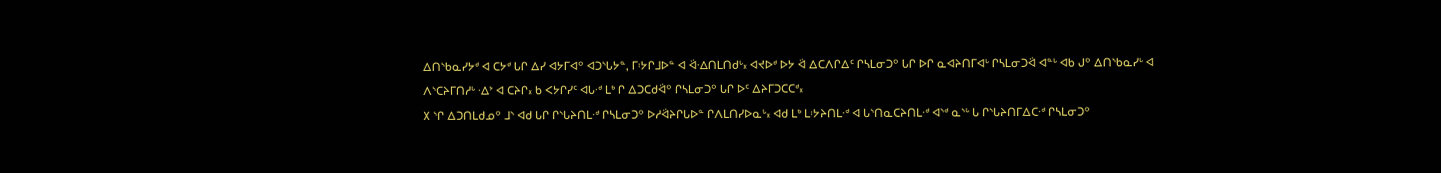ᐃᑎᔅᑲᓇᓯᔭᒄ ᐊ ᑕᔭᒄ ᒐᒋ ᐃᓯ ᐊᔭᒥᐊᐤ ᐊᑐᔅᒐᔭᓐ, ᒥᔽᒋᒧᐅᓐ ᐊ ᐛᐎᑎᒪᑎᑯᒡ᙮ ᐊᔪᐅᒄ ᐅᔭ ᐛ ᐃᑕᐱᒋᐃᑦ ᒋᓴᒪᓂᑐᐤ ᒐᒋ ᐅᒋ ᓇᐊᔨᑎᒥᐊᒡ ᒋᓴᒪᓂᑐᐛ ᐊᓐᒡ ᐊᑲ ᒍᐤ ᐃᑎᔅᑲᓇᓯᒡ ᐊ ᐱᔅᑕᔨᒥᑎᓱᒡ ᐎᔾ ᐊ ᑕᔨᒋ᙮ ᑲ ᐸᔭᒋᓯᑦ ᐊᒐᐧᒄ ᒪᒃ ᒋ ᐃᑐᑕᑯᐛᐤ ᒋᓴᒪᓂᑐᐤ ᒐᒋ ᐅᑦ ᐃᔨᒥᑐᑕᑕᒄ᙮
᙭ ᔅᒋ ᐃᑐᑎᒪᑯᓄᐤ ᒧᔅ ᐊᑯ ᒐᒋ ᒋᔅᒐᔨᑎᒪᐧᒄ ᒋᓴᒪᓂᑐᐤ ᐅᓱᐛᔨᒋᒐᐅᓐ ᒋᐱᒪᑎᓯᐅᓇᒡ᙮ ᐊᑯ ᒪᒃ ᒪᔽᔨᑎᒪᐧᒄ ᐊ ᒐᔅᑎᓇᑕᔨᑎᒪᐧᒄ ᐊᔅᒄ ᓇᔅᒡ ᒐ ᒋᔅᒐᔨᑎᒥᐃᑕᐧᒄ ᒋᓴᒪᓂᑐᐤ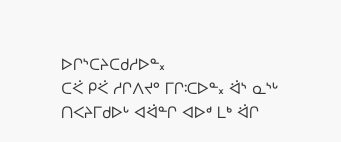ᐅᒋᔅᑕᔨᑕᑯᓱᐅᓐ᙮
ᑕᑈ ᑭᑈ ᓱᒋᐱᔪᐤ ᒥᒋᑥᐅᓐ᙮ ᐛᔅ ᓇᔅᒡ ᑎᐸᔨᒥᑯᐅᒡ ᐊᐛᓐᒋ ᐊᐅᒄ ᒪᒃ ᐛᒋ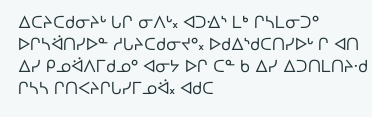ᐃᑕᔨᑕᑯᓂᔨᒡ ᒐᒋ ᓂᐱᒡ᙮ ᐊᑐᐎᔅ ᒪᒃ ᒋᓴᒪᓂᑐᐤ ᐅᒋᓴᐛᑎᓯᐅᓐ ᓱᒐᔨᑕᑯᓂᔪᐤ᙮ ᐅᑯᐃᔅᑯᑕᑎᓯᐅᒡ ᒋ ᐊᑎ ᐃᓯ ᑭᓄᐛᐱᒥᑯᓄᐤ ᐊᓂᔭ ᐅᒋ ᑕᓐ ᑲ ᐃᓯ ᐃᑐᑎᒪᑎᔨᐧᑯ ᒋᓴᓴ ᒋᑎᐸᔨᒋᒐᓯᒥᓄᐛ᙮ ᐊᑯᑕ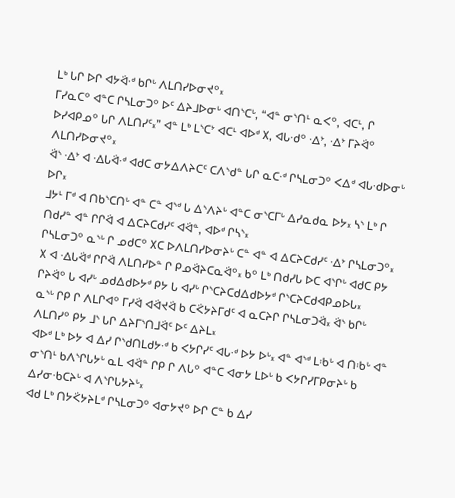ᒪᒃ ᒐᒋ ᐅᒋ ᐊᔭᐛᐧᒄ ᑲᒋᒡ ᐱᒪᑎᓯᐅᓂᔪᐤ᙮
ᒥᓯᓇᑕᐤ ᐊᓐᑕ ᒋᓴᒪᓂᑐᐤ ᐅᑦ ᐃᔨᒧᐅᓂᒡ ᐊᑎᔅᑕᒡ, “ᐊᓐ ᓂᔅᑎᒻ ᓇᐸᐤ, ᐊᑕᒻ, ᒋ ᐅᓯᐊᑭᓄᐤ ᒐᒋ ᐱᒪᑎᓯᑦ᙮” ᐊᓐ ᒪᒃ ᒪᔅᑕᔾ ᐊᑕᒻ ᐊᐅᒄ ᙭, ᐊᒐᐧᑯᐤ ᐎᔾ, ᐎᔾ ᒥᔨᐛᐤ ᐱᒪᑎᓯᐅᓂᔪᐤ᙮
ᐛᔅ ᐎᔾ ᐊ ᐎᒐᐛᐧᒄ ᐊᑯᑕ ᓂᔭᐃᐱᔨᑕᑦ ᑕᐱᔅᑯᓐ ᒐᒋ ᓇᑕᐧᒄ ᒋᓴᒪᓂᑐᐤ ᐸᐃᒄ ᐊᒐᐧᑯᐅᓂᒡ ᐅᒋ᙮
ᒧᔭᒻ ᒥᒄ ᐊ ᑎᑲᔅᑕᑎᒡ ᐊᓐ ᑕᓐ ᐊᔅᒄ ᒐ ᐃᔅᐱᔨᒡ ᐊᓐᑕ ᓂᔅᑕᒥᒡ ᐃᓯᓇᑯᓇ ᐅᔭ᙮ ᓴᔅ ᒪᒃ ᒋ ᑎᑯᓯᓐ ᐊᓐ ᒋᒋᐛ ᐊ ᐃᑕᔨᑕᑯᓯᑦ ᐊᐛᓐ, ᐊᐅᒄ ᒋᓴᔅ᙮
ᒋᓴᒪᓂᑐᐤ ᓇᔅᒡ ᒋ ᓄᑯᑕᐤ ᙭ᑕ ᐅᐱᒪᑎᓯᐅᓂᔨᒡ ᑕᓐ ᐊᓐ ᐊ ᐃᑕᔨᑕᑯᓯᑦ ᐎᔾ ᒋᓴᒪᓂᑐᐤ᙮
᙭ ᐊ ᐎᒐᐛᒄ ᒋᒋᐛ ᐱᒪᑎᓯᐅᓐ ᒋ ᑭᓄᐛᔨᑕᓇᐛᐤ᙮ ᑲᐤ ᒪᒃ ᑎᑯᓯᒐ ᐅᑕ ᐊᔅᒋᒡ ᐊᑯᑕ ᑭᔭ ᒋᔨᐛᐤ ᒐ ᐊᓯᒡ ᓄᑯᐃᑯᐅᔭᒄ ᑭᔭ ᒐ ᐊᓯᒡ ᒋᔅᑕᔨᑕᑯᐃᑯᐅᔭᒄ ᒋᔅᑕᔨᑕᑯᐊᑭᓄᐅᒐ᙮
ᓇᔅᒡ ᒋᑭ ᒋ ᐱᒪᒋᐊᐤ ᒥᓯᐛ ᐊᐛᔪᐛ ᑲ ᑕᑈᔭᔨᒥᑯᑦ ᐊ ᓇᑕᔨᒋ ᒋᓴᒪᓂᑐᐛ᙮ ᐛᔅ ᑲᒋᒡ ᐱᒪᑎᓯᐤ ᑭᔭ ᒧᔅ ᒐᒋ ᐃᔨᒥᔅᑎᒧᐛᑦ ᐅᑦ ᐃᔨᒪ᙮
ᐊᐅᒄ ᒪᒃ ᐅᔭ ᐊ ᐃᓯ ᒋᔅᑯᑎᒪᑯᔭᐧᒄ ᑲ ᐸᔭᒋᓯᑦ ᐊᒐᐧᒄ ᐅᔭ ᐅᒡ᙮ ᐊᓐ ᐊᔅᒄ ᒪᒂᒡ ᐊ ᑎᒂᒡ ᐊᓐ ᓂᔅᑎᒻ ᑲᐱᔅᒋᒐᔭᒡ ᓇᒪ ᐊᐛᓐ ᒋᑭ ᒋ ᐱᒐᐤ ᐊᓐᑕ ᐊᓂᔭ ᒪᐅᒡ ᑲ ᐸᔭᒋᓯᒥᑭᓂᔨᒡ ᑲ ᐃᓯᓂᐧᑲᑕᔨᒡ ᐊ ᐱᔅᒋᒐᔭᔨᒡ᙮
ᐊᑯ ᒪᒃ ᑎᔭᑈᔭᔨᒪᒄ ᒋᓴᒪᓂᑐᐤ ᐊᓂᔭᔪᐤ ᐅᒋ ᑕᓐ ᑲ ᐃᓯ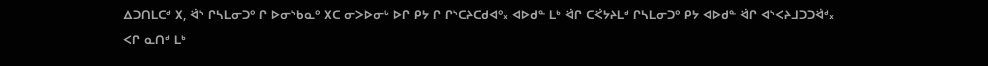ᐃᑐᑎᒪᑕᒄ ᙭, ᐛᔅ ᒋᓴᒪᓂᑐᐤ ᒋ ᐅᓂᔅᑲᓇᐤ ᙭ᑕ ᓂᐳᐅᓂᒡ ᐅᒋ ᑭᔭ ᒋ ᒋᔅᑕᔨᑕᑯᐊᐤ᙮ ᐊᐅᑯᓐ ᒪᒃ ᐛᒋ ᑕᑈᔭᔨᒪᒄ ᒋᓴᒪᓂᑐᐤ ᑭᔭ ᐊᐅᑯᓐ ᐛᒋ ᐊᔅᐸᔨᒧᑐᑐᐛᒄ᙮
ᐸᒋ ᓇᑎᒄ ᒪᒃ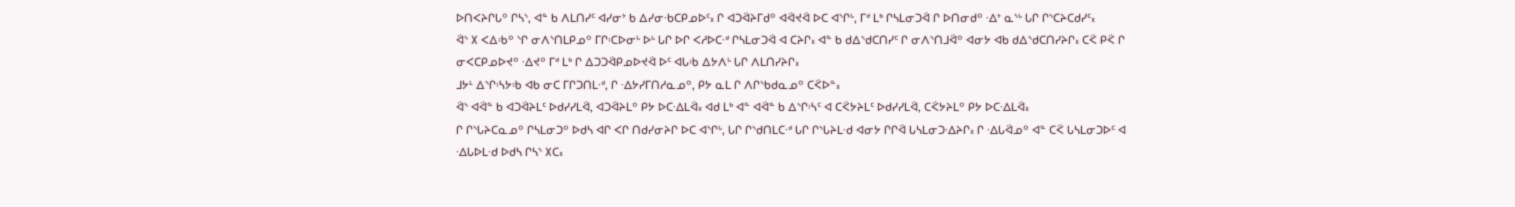ᐅᑎᐸᔨᒋᒐᐤ ᒋᓴᔅ, ᐊᓐ ᑲ ᐱᒪᑎᓯᑦ ᐊᓯᓂᔾ ᑲ ᐃᓯᓂᐧᑲᑕᑭᓄᐅᑦ᙮ ᒋ ᐊᑐᐛᔨᒥᑯᐤ ᐊᐛᔪᐛ ᐅᑕ ᐊᔅᒋᒡ, ᒥᒄ ᒪᒃ ᒋᓴᒪᓂᑐᐛ ᒋ ᐅᑎᓂᑯᐤ ᐎᔾ ᓇᔅᒡ ᒐᒋ ᒋᔅᑕᔨᑕᑯᓯᑦ᙮
ᐛᔅ ᙭ ᐸᐃᒂᐤ ᔅᒋ ᓂᐱᔅᑎᒪᑭᓄᐤ ᒥᒋᑥᐅᓂᒡ ᐅᒡ ᒐᒋ ᐅᒋ ᐸᓱᐅᑕᐧᒄ ᒋᓴᒪᓂᑐᐛ ᐊ ᑕᔨᒋ᙮ ᐊᓐ ᑲ ᑯᐃᔅᑯᑕᑎᓯᑦ ᒋ ᓂᐱᔅᑎᒧᐛᐤ ᐊᓂᔭ ᐊᑲ ᑯᐃᔅᑯᑕᑎᓯᔨᒋ᙮ ᑕᑈ ᑭᑈ ᒋ ᓂᐸᑕᑭᓄᐅᔪᐤ ᐎᔪᐤ ᒥᒄ ᒪᒃ ᒋ ᐃᑐᑐᐛᑭᓄᐅᔪᐛ ᐅᑦ ᐊᒐᒂ ᐃᔭᐱᒡ ᒐᒋ ᐱᒪᑎᓯᔨᒋ᙮
ᒧᔭᒻ ᐃᔅᒋᔄᔭᒂ ᐊᑲ ᓂᑕ ᒥᒋᑐᑎᒪᐧᒄ, ᒋ ᐎᔭᓯᒥᑎᓱᓇᓄᐤ, ᑭᔭ ᓇᒪ ᒋ ᐱᒋᔅᑲᑯᓇᓄᐤ ᑕᑈᐅᓐ᙮
ᐛᔅ ᐊᐛᓐ ᑲ ᐊᑐᐛᔨᒪᑦ ᐅᑯᓯᓯᒪᐛ, ᐊᑐᐛᔨᒪᐤ ᑭᔭ ᐅᑕᐎᒪᐛ᙮ ᐊᑯ ᒪᒃ ᐊᓐ ᐊᐛᓐ ᑲ ᐃᔅᒋᔄᑦ ᐊ ᑕᑈᔭᔨᒪᑦ ᐅᑯᓯᓯᒪᐛ, ᑕᑈᔭᔨᒪᐤ ᑭᔭ ᐅᑕᐎᒪᐛ᙮
ᒋ ᒋᔅᒐᔨᑕᓇᓄᐤ ᒋᓴᒪᓂᑐᐤ ᐅᑯᓴ ᐊᒋ ᐸᒋ ᑎᑯᓯᓂᔨᒋ ᐅᑕ ᐊᔅᒋᒡ, ᒐᒋ ᒋᔅᑯᑎᒪᑕᐧᒄ ᒐᒋ ᒋᔅᒐᔨᒪᐧᑯ ᐊᓂᔭ ᒋᒋᐛ ᒐᓴᒪᓂᑐᐎᔨᒋ᙮ ᒋ ᐎᒐᐛᓄᐤ ᐊᓐ ᑕᑈ ᒐᓴᒪᓂᑐᐅᑦ ᐊ ᐎᒐᐅᒪᐧᑯ ᐅᑯᓴ ᒋᓴᔅ ᙭ᑕ᙮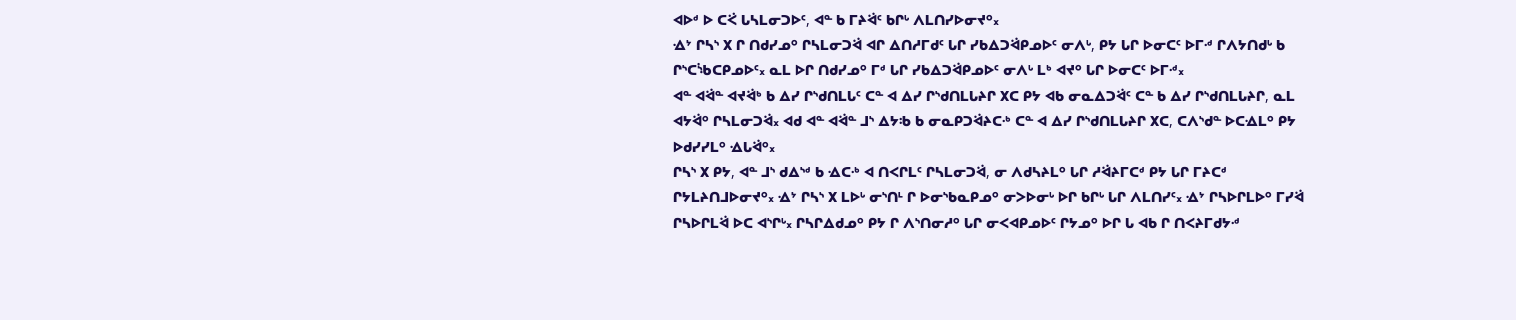ᐊᐅᒄ ᐅ ᑕᑈ ᒐᓴᒪᓂᑐᐅᑦ, ᐊᓐ ᑲ ᒥᔨᐛᑦ ᑲᒋᒡ ᐱᒪᑎᓯᐅᓂᔪᐤ᙮
ᐎᔾ ᒋᓴᔅ ᙭ ᒋ ᑎᑯᓯᓄᐤ ᒋᓴᒪᓂᑐᐛ ᐊᒋ ᐃᑎᓱᒥᑯᑦ ᒐᒋ ᓯᑲᐃᑐᐛᑭᓄᐅᑦ ᓂᐱᒡ, ᑭᔭ ᒐᒋ ᐅᓂᑕᑦ ᐅᒥᐧᒄ ᒋᐱᔭᑎᑯᒡ ᑲ ᒋᔅᑕᔎᑕᑭᓄᐅᑦ᙮ ᓇᒪ ᐅᒋ ᑎᑯᓯᓄᐤ ᒥᒄ ᒐᒋ ᓯᑲᐃᑐᐛᑭᓄᐅᑦ ᓂᐱᒡ ᒪᒃ ᐊᔪᐤ ᒐᒋ ᐅᓂᑕᑦ ᐅᒥᐧᒄ᙮
ᐊᓐ ᐊᐛᓐ ᐊᔪᐛᒃ ᑲ ᐃᓯ ᒋᔅᑯᑎᒪᒐᑦ ᑕᓐ ᐊ ᐃᓯ ᒋᔅᑯᑎᒪᒐᔨᒋ ᙭ᑕ ᑭᔭ ᐊᑲ ᓂᓇᐃᑐᐛᑦ ᑕᓐ ᑲ ᐃᓯ ᒋᔅᑯᑎᒪᒐᔨᒋ, ᓇᒪ ᐊᔭᐛᐤ ᒋᓴᒪᓂᑐᐛ᙮ ᐊᑯ ᐊᓐ ᐊᐛᓐ ᒧᔅ ᐃᔭᒂ ᑲ ᓂᓇᑭᑐᐛᔨᑕᐧᒃ ᑕᓐ ᐊ ᐃᓯ ᒋᔅᑯᑎᒪᒐᔨᒋ ᙭ᑕ, ᑕᐱᔅᑯᓐ ᐅᑕᐎᒪᐤ ᑭᔭ ᐅᑯᓯᓯᒪᐤ ᐎᒐᐛᐤ᙮
ᒋᓴᔅ ᙭ ᑭᔭ, ᐊᓐ ᒧᔅ ᑯᐃᔅᒄ ᑲ ᐎᑕᐧᒃ ᐊ ᑎᐸᒋᒪᑦ ᒋᓴᒪᓂᑐᐛ, ᓂ ᐱᑯᓴᔨᒪᐤ ᒐᒋ ᓱᐛᔨᒥᑕᒄ ᑭᔭ ᒐᒋ ᒥᔨᑕᒄ ᒋᔭᒪᔨᑎᒧᐅᓂᔪᐤ᙮ ᐎᔾ ᒋᓴᔅ ᙭ ᒪᐅᒡ ᓂᔅᑎᒻ ᒋ ᐅᓂᔅᑲᓇᑭᓄᐤ ᓂᐳᐅᓂᒡ ᐅᒋ ᑲᒋᒡ ᒐᒋ ᐱᒪᑎᓯᑦ᙮ ᐎᔾ ᒋᓴᐅᒋᒪᐅᐤ ᒥᓯᐛ ᒋᓴᐅᒋᒪᐛ ᐅᑕ ᐊᔅᒋᒡ᙮ ᒋᓴᒋᐃᑯᓄᐤ ᑭᔭ ᒋ ᐱᔅᑎᓂᓱᐤ ᒐᒋ ᓂᐸᐊᑭᓄᐅᑦ ᒋᔭᓄᐤ ᐅᒋ ᒐ ᐊᑲ ᒋ ᑎᐸᔨᒥᑯᔭᐧᒄ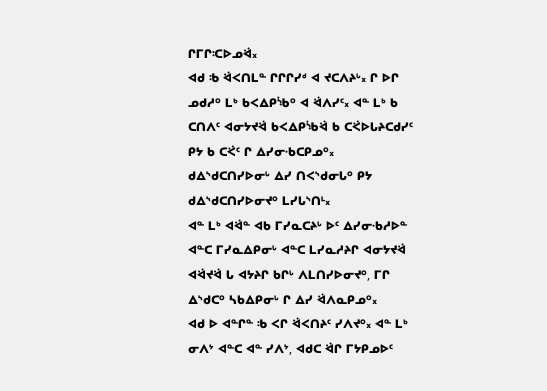ᒋᒥᒋᑥᐅᓄᐛ᙮
ᐊᑯ ᒂ ᐛᐸᑎᒪᓐ ᒋᒋᒋᓯᒄ ᐊ ᔪᑕᐱᔨᒡ᙮ ᒋ ᐅᒋ ᓄᑯᓱᐤ ᒪᒃ ᑲᐸᐃᑭᔎᐤ ᐊ ᐛᐱᓯᑦ᙮ ᐊᓐ ᒪᒃ ᑲ ᑕᑎᐱᑦ ᐊᓂᔭᔪᐛ ᑲᐸᐃᑭᔎᐛ ᑲ ᑕᑈᐅᒐᔨᑕᑯᓯᑦ ᑭᔭ ᑲ ᑕᑈᑦ ᒋ ᐃᓯᓂᐧᑲᑕᑭᓄᐤ᙮ ᑯᐃᔅᑯᑕᑎᓯᐅᓂᒡ ᐃᓯ ᑎᐸᔅᑯᓂᒐᐤ ᑭᔭ ᑯᐃᔅᑯᑕᑎᓯᐅᓂᔪᐤ ᒪᓯᒐᔅᑎᒻ᙮
ᐊᓐ ᒪᒃ ᐊᐛᓐ ᐊᑲ ᒥᓯᓇᑕᔨᒡ ᐅᑦ ᐃᓯᓂᐧᑲᓱᐅᓐ ᐊᓐᑕ ᒥᓯᓇᐃᑭᓂᒡ ᐊᓐᑕ ᒪᓯᓇᓱᔨᒋ ᐊᓂᔭᔪᐛ ᐊᐛᔪᐛ ᒐ ᐊᔭᔨᒋ ᑲᒋᒡ ᐱᒪᑎᓯᐅᓂᔪᐤ, ᒥᒋ ᐃᔅᑯᑕᐤ ᓴᑲᐃᑭᓂᒡ ᒋ ᐃᓯ ᐛᐱᓇᑭᓄᐤ᙮
ᐊᑯ ᐅ ᐊᓐᒋᓐ ᒂ ᐸᒋ ᐛᐸᑎᔨᑦ ᓯᐱᔪᐤ᙮ ᐊᓐ ᒪᒃ ᓂᐱᔾ ᐊᓐᑕ ᐊᓐ ᓯᐱᔾ, ᐊᑯᑕ ᐛᒋ ᒥᔭᑭᓄᐅᑦ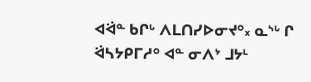ᐊᐛᓐ ᑲᒋᒡ ᐱᒪᑎᓯᐅᓂᔪᐤ᙮ ᓇᔅᒡ ᒋ ᐛᓴᔭᑭᒥᓱᐤ ᐊᓐ ᓂᐱᔾ ᒧᔭᒻ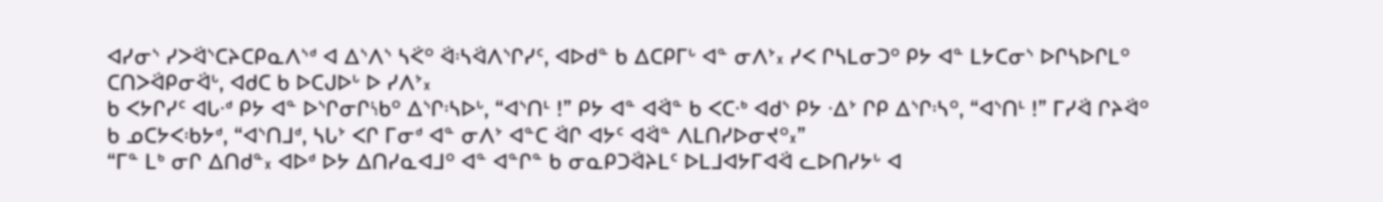ᐊᓯᓂᔅ ᓯᐳᐛᔅᑕᔨᑕᑭᓇᐱᔅᒄ ᐊ ᐃᔅᐱᔅ ᓴᑈᐤ ᐛᔄᐛᐱᔅᒋᓯᑦ, ᐊᐅᑯᓐ ᑲ ᐃᑕᑭᒥᒡ ᐊᓐ ᓂᐱᔾ᙮ ᓯᐸ ᒋᓴᒪᓂᑐᐤ ᑭᔭ ᐊᓐ ᒪᔭᑕᓂᔅ ᐅᒋᓴᐅᒋᒪᐤ ᑕᑎᐳᐛᑭᓂᐛᒡ, ᐊᑯᑕ ᑲ ᐅᑕᒍᐅᒡ ᐅ ᓯᐱᔾ᙮
ᑲ ᐸᔭᒋᓯᑦ ᐊᒐᐧᒄ ᑭᔭ ᐊᓐ ᐅᔅᒋᓂᒋᔎᐤ ᐃᔅᒋᔄᐅᒡ, “ᐊᔅᑎᒻ !” ᑭᔭ ᐊᓐ ᐊᐛᓐ ᑲ ᐸᑕᐧᒃ ᐊᑯᔅ ᑭᔭ ᐎᔾ ᒋᑭ ᐃᔅᒋᔄᐤ, “ᐊᔅᑎᒻ !” ᒥᓯᐛ ᒋᔨᐛᐤ ᑲ ᓄᑕᔭᐸᒂᔭᒄ, “ᐊᔅᑎᒧᒄ, ᓴᒐᔾ ᐸᒋ ᒥᓂᒄ ᐊᓐ ᓂᐱᔾ ᐊᓐᑕ ᐛᒋ ᐊᔭᑦ ᐊᐛᓐ ᐱᒪᑎᓯᐅᓂᔪᐤ᙮”
“ᒥᓐ ᒪᒃ ᓂᒋ ᐃᑎᑯᓐ᙮ ᐊᐅᒄ ᐅᔭ ᐃᑎᓯᓇᐊᒧᐤ ᐊᓐ ᐊᓐᒋᓐ ᑲ ᓂᓇᑭᑐᐛᔨᒪᑦ ᐅᒪᒧᐊᔭᒥᐊᐛ ᓚᐅᑎᓯᔭᒡ ᐊ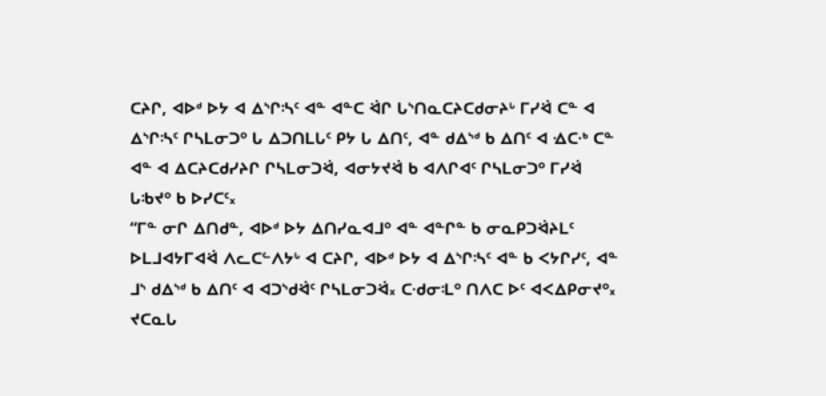ᑕᔨᒋ, ᐊᐅᒄ ᐅᔭ ᐊ ᐃᔅᒋᔄᑦ ᐊᓐ ᐊᓐᑕ ᐛᒋ ᒐᔅᑎᓇᑕᔨᑕᑯᓂᔨᒡ ᒥᓯᐛ ᑕᓐ ᐊ ᐃᔅᒋᔄᑦ ᒋᓴᒪᓂᑐᐤ ᒐ ᐃᑐᑎᒪᒐᑦ ᑭᔭ ᒐ ᐃᑎᑦ, ᐊᓐ ᑯᐃᔅᒄ ᑲ ᐃᑎᑦ ᐊ ᐎᑕᐧᒃ ᑕᓐ ᐊᓐ ᐊ ᐃᑕᔨᑕᑯᓯᔨᒋ ᒋᓴᒪᓂᑐᐛ, ᐊᓂᔭᔪᐛ ᑲ ᐊᐱᒋᐊᑦ ᒋᓴᒪᓂᑐᐤ ᒥᓯᐛ ᒐᒂᔪᐤ ᑲ ᐅᓯᑕᑦ᙮
“ᒥᓐ ᓂᒋ ᐃᑎᑯᓐ, ᐊᐅᒄ ᐅᔭ ᐃᑎᓯᓇᐊᒧᐤ ᐊᓐ ᐊᓐᒋᓐ ᑲ ᓂᓇᑭᑐᐛᔨᒪᑦ ᐅᒪᒧᐊᔭᒥᐊᐛ ᐱᓚᑕᓪᐱᔭᒡ ᐊ ᑕᔨᒋ, ᐊᐅᒄ ᐅᔭ ᐊ ᐃᔅᒋᔄᑦ ᐊᓐ ᑲ ᐸᔭᒋᓯᑦ, ᐊᓐ ᒧᔅ ᑯᐃᔅᒄ ᑲ ᐃᑎᑦ ᐊ ᐊᑐᔅᑯᐛᑦ ᒋᓴᒪᓂᑐᐛ᙮ ᑕᐧᑯᓂᒺᐤ ᑎᐱᑕ ᐅᑦ ᐊᐸᐃᑭᓂᔪᐤ᙮ ᔪᑕᓇᒐ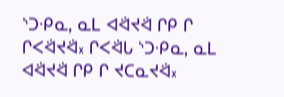ᔅᑐᐧᑭᓇ, ᓇᒪ ᐊᐛᔪᐛ ᒋᑭ ᒋ ᒋᐸᐛᔪᐛ᙮ ᒋᐸᐛᒐ ᔅᑐᐧᑭᓇ, ᓇᒪ ᐊᐛᔪᐛ ᒋᑭ ᒋ ᔪᑕᓇᔪᐛ᙮